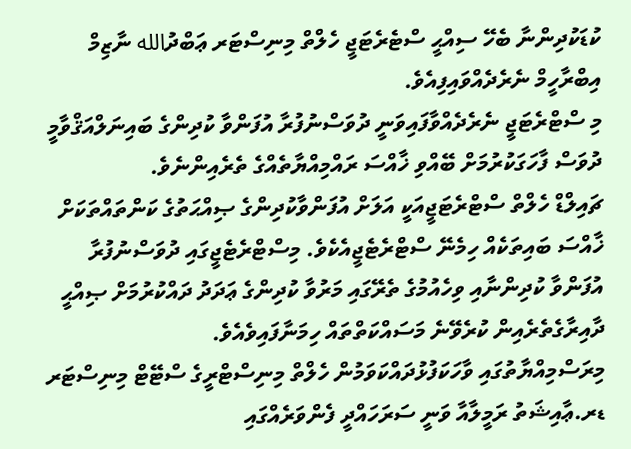ކުޑަކުދިންނާ ބެހޭ ސިއްޙީ ސްޓެރެޓަޖީ ހެލްތް މިނިސްޓަރ ޢަބްދުالله ނާޒިމް އިބްރާހީމް ނެރެދެއްވައިފިއެވެ.
މި ސްޓްރެޓަޖީ ނެރެދެއްވާފައިވަނީ ދުވަސްނުފުރާ އުފަންވާ ކުދިންގެ ބައިނަލްއަޤްވާމީ ދުވަސް ފާހަގަކުރުމަށް ބޭއްވި ޚާއްސަ ރައްމިއްޔާތެއްގެ ތެރެއިންނެވެ.
ޗައިލްޑް ހެލްތް ސްޓްރެޓަޖީއަކީ އަލަށް އުފަންވާކުދިންގެ ޞިއްޙަތުގެ ކަންތައްތަކަށް ޚާއްސަ ބައިތަކެއް ހިމެނޭ ސްޓްރެޓެޖީއެކެވެ. މިސްޓްރެޓެޖީގައި ދުވަސްނުފުރާ އުފަންވާ ކުދިންނާއި ވިހެއުމުގެ ތެރޭގައި މަރުވާ ކުދިންގެ ޢަދަދު ދައްކުރުމަށް ޞިއްޙީ ދާއިރާގެތެރެއިން ކުރެވޭނެ މަސައްކަތްތައް ހިމަނާފައިވެއެވެ.
މިރަސްމިއްޔާތުގައި ވާހަކަފުޅުދައްކަވަމުން ހެލްތް މިނިސްޓްރީގެ ސްޓޭޓް މިނިސްޓަރ ޑރ.ޢާއިޝަތު ރަމީލާއާ ވަނީ ސަރަހައްދީ ފެންވަރެއްގައި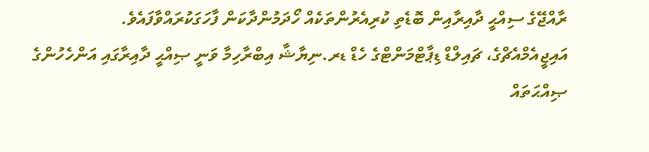ރާއްޖޭގެ ސިއްޙީ ދާއިރާއިން ބޮޑެތި ކުރިއެރުންތަކެއް ހޯދަމުންދާކަން ފާހަގަކުރައްވާފައެވެ.
އައިޖީއެމްއެޗްގެ، ޗައިލްޑް ޑިޕާޓްމަންޓްގެ ހެޑް ޑރ.ނިޔާޝާ އިބްރާހިމާ ވަނީ ޞިއްޙީ ދާއިރާގައި އަންހެހުންގެ ޞިއްޙަތައް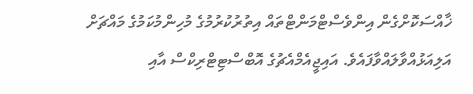ޚާއްސަކޮށްގެން އިންވެސްޓްމަންޓްތައް އިތުރުކުރުމުގެ މުހިންމުކަމުގެ މައްޗަށް އަލިއަޅުއްވާލައްވާފައެވެ. އައިޖީއެމްއެޗުގެ އޮބްސްޓިޓްރިކްސް އާއި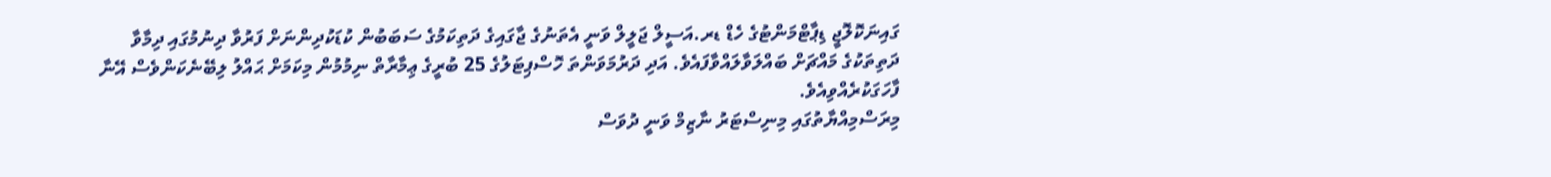ގައިނަކޮލޮޖީ ޑިޕާޓްމަންޓުގެ ހެޑް ޑރ.އަސީލް ޖަލީލް ވަނީ އެތަނުގެ ޖާގައިގެ ދަތިކަމުގެ ސަބަބުން ކުޑަކުދިންނަށް ފަރުވާ ދިނުމުގައި ދިމާވާ ދަތިތަކުގެ މައްޗަށް ބައްލަވާލައްވާފައެވެ. އަދި ދަރުމަވަންތަ ހޮސްޕިޓަލުގެ 25 ބުރީގެ ޢިމާރާތް ނިމުމުން މިކަމަށް ޙައްލު ލިބޭނެކަންވެސް އޭނާ ފާހަގަކުރެއްވިއެވެ.
މިރަސްމިއްޔާތުގައި މިނިސްޓަރު ނާޒިމް ވަނީ ދުވަސް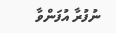ނުފުރާ އުފަންވާ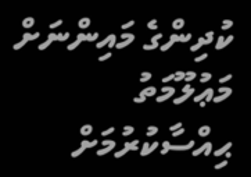ކުދިންގެ މައިންނަށް މަޢުލޫމަތު ޙިއްސާކުރުމަށް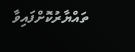ތައްޔާރުކޮށްފައިވާ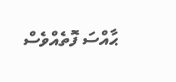ޙާއްސަ ފޮތެއްވެސް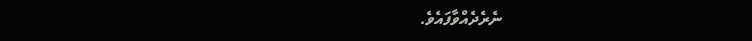ނެރެދެއްވާފައެވެ.